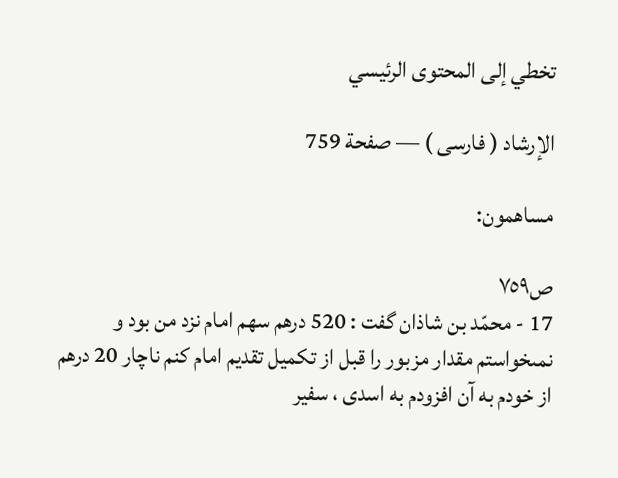تخطي إلى المحتوى الرئيسي

الإرشاد ( فارسى ) — صفحة 759

مساهمون:

ص٧٥٩
17 - محمّد بن شاذان گفت : 520 درهم سهم امام نزد من بود و نمىخواستم مقدار مزبور را قبل از تكميل تقديم امام كنم ناچار 20 درهم از خودم به آن افزودم به اسدى ، سفير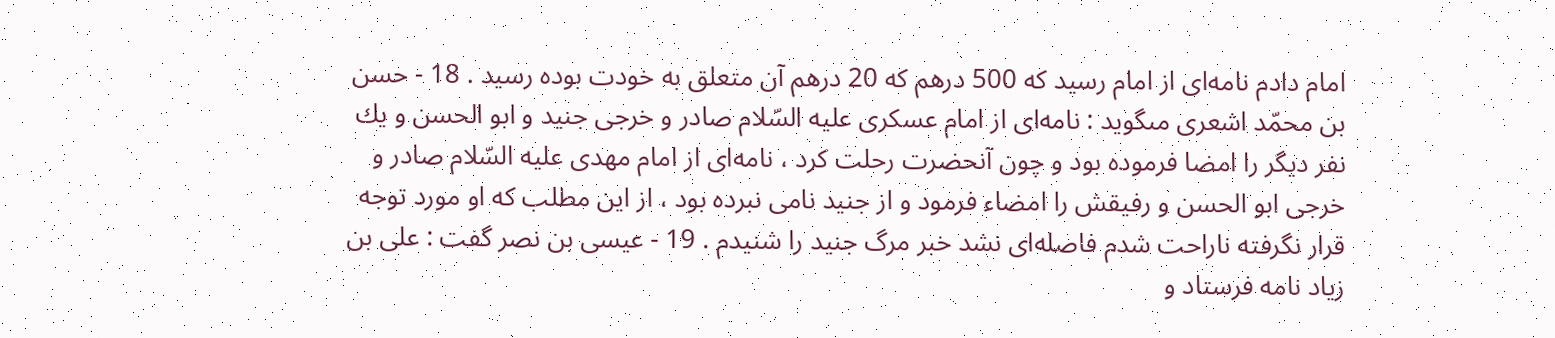امام دادم نامه‌اى از امام رسيد كه 500 درهم كه 20 درهم آن متعلق به خودت بوده رسيد . 18 - حسن بن محمّد اشعرى مىگويد : نامه‌اى از امام عسكرى عليه السّلام صادر و خرجى جنيد و ابو الحسن و يك نفر ديگر را امضا فرموده بود و چون آنحضرت رحلت كرد ، نامه‌اى از امام مهدى عليه السّلام صادر و خرجى ابو الحسن و رفيقش را امضاء فرمود و از جنيد نامى نبرده بود ، از اين مطلب كه او مورد توجه قرار نگرفته ناراحت شدم فاصله‌اى نشد خبر مرگ جنيد را شنيدم . 19 - عيسى بن نصر گفت : على بن زياد نامه فرستاد و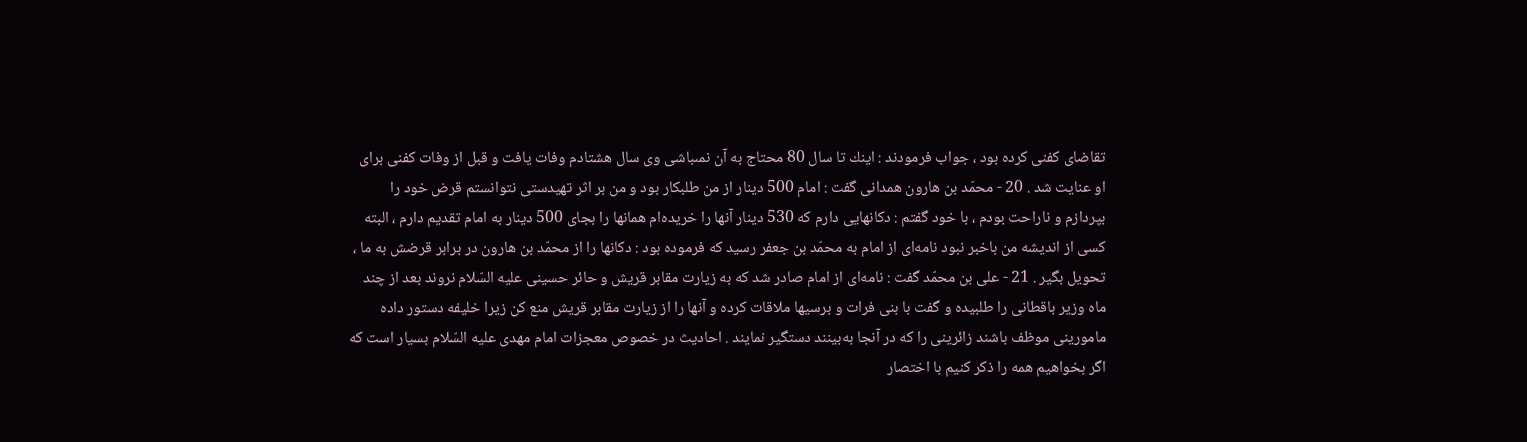تقاضاى كفنى كرده بود ، جواب فرمودند : اينك تا سال 80 محتاج به آن نمىباشى وى سال هشتادم وفات يافت و قبل از وفات كفنى براى او عنايت شد . 20 - محمّد بن هارون همدانى گفت : امام 500 دينار از من طلبكار بود و من بر اثر تهيدستى نتوانستم قرض خود را بپردازم و ناراحت بودم ، با خود گفتم : دكانهايى دارم كه 530 دينار آنها را خريده‌ام همانها را بجاى 500 دينار به امام تقديم دارم ، البته كسى از انديشه من باخبر نبود نامه‌اى از امام به محمّد بن جعفر رسيد كه فرموده بود : دكانها را از محمّد بن هارون در برابر قرضش به ما ، تحويل بگير . 21 - على بن محمّد گفت : نامه‌اى از امام صادر شد كه به زيارت مقابر قريش و حائر حسينى عليه السّلام نروند بعد از چند ماه وزير باقطانى را طلبيده و گفت با بنى فرات و برسيها ملاقات كرده و آنها را از زيارت مقابر قريش منع كن زيرا خليفه دستور داده مامورينى موظف باشند زائرينى را كه در آنجا به‌بينند دستگير نمايند . احاديث در خصوص معجزات امام مهدى عليه السّلام بسيار است كه اگر بخواهيم همه را ذكر كنيم با اختصار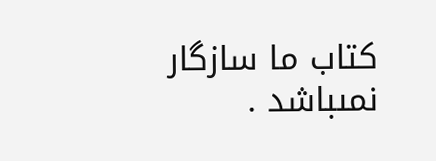كتاب ما سازگار نمىباشد .